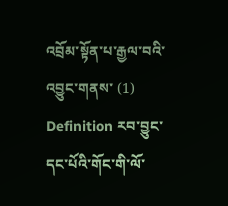འབྲོམ་སྟོན་པ་རྒྱལ་བའི་འབྱུང་གནས་ (1)
Definition རབ་བྱུང་དང་པོའི་གོང་གི་ལོ་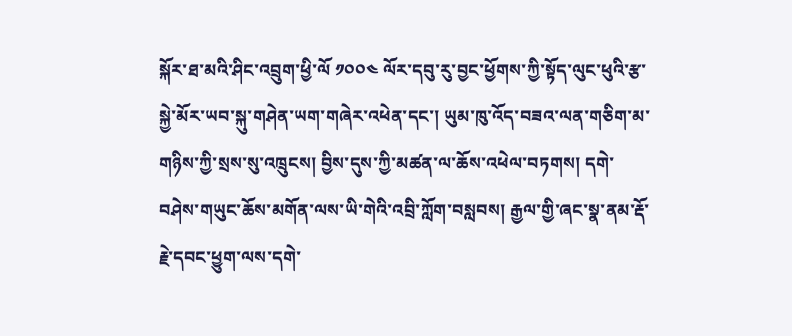སྐོར་ཐ་མའི་ཤིང་འབྲུག་ཕྱི་ལོ ༡༠༠༤ ལོར་དབུ་རུ་བྱང་ཕྱོགས་ཀྱི་སྟོད་ལུང་ཕུའི་རྩ་སྐྱེ་མོར་ཡབ་སྐུ་གཤེན་ཡག་གཞེར་འཕེན་དང་། ཡུམ་ཁུ་འོད་བཟའ་ལན་གཅིག་མ་གཉིས་ཀྱི་སྲས་སུ་འཁྲུངས། བྱིས་དུས་ཀྱི་མཚན་ལ་ཆོས་འཕེལ་བཏགས། དགེ་བཤེས་གཡུང་ཆོས་མགོན་ལས་ཡི་གེའི་འབྲི་ཀློག་བསླབས། རྒྱལ་གྱི་ཞང་སྣ་ནམ་རྡོ་རྗེ་དབང་ཕྱུག་ལས་དགེ་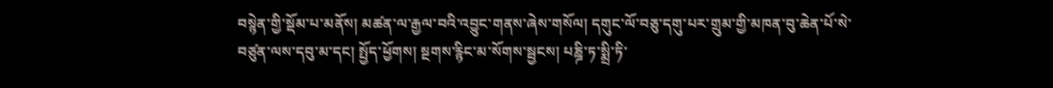བསྙེན་གྱི་སྡོམ་པ་མནོས། མཚན་ལ་རྒྱལ་བའི་འབྱུང་གནས་ཞེས་གསོལ། དགུང་ལོ་བཅུ་དགུ་པར་གྲུམ་གྱི་མཁན་བུ་ཆེན་པོ་སེ་བཙུན་ལས་དབུ་མ་དང། སྤྱོད་ཕྱོགས། སྔགས་རྙིང་མ་སོགས་སྦྱངས། པཎྜི་ཏ་སྨྲི་ཏི་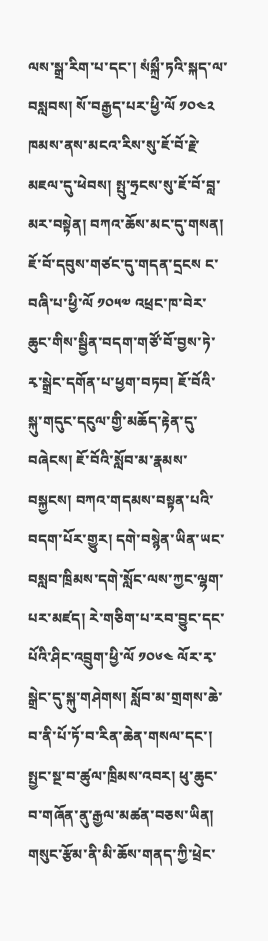ལས་སྒྲ་རིག་པ་དང་། སཾསྐྲྀ་ཏའི་སྐད་ལ་བསླབས། སོ་བརྒྱད་པར་ཕྱི་ལོ ༡༠༤༢ ཁམས་ནས་མངའ་རིས་སུ་ཇོ་བོ་རྗེ་མཇལ་དུ་ཕེབས། སྤུ་ཧྲངས་སུ་ཇོ་བོ་བླ་མར་བསྟེན། བཀའ་ཆོས་མང་དུ་གསན། ཇོ་བོ་དབུས་གཙང་དུ་གདན་དྲངས ང་བཞི་པ་ཕྱི་ལོ ༡༠༥༧ འཕྲང་ཁ་བེར་ཆུང་གིས་སྦྱིན་བདག་གཙོ་བོ་བྱས་ཏེ་རྭ་སྒྲེང་དགོན་པ་ཕྱག་བཏབ། ཇོ་བོའི་སྐུ་གདུང་དངུལ་གྱི་མཆོད་རྟེན་དུ་བཞེངས། ཇོ་བོའི་སློབ་མ་རྣམས་བསྐྱངས། བཀའ་གདམས་བསྟན་པའི་བདག་པོར་གྱུར། དགེ་བསྙེན་ཡིན་ཡང་བསླབ་ཁྲིམས་དགེ་སློང་ལས་ཀྱང་ལྷག་པར་མཛད། རེ་གཅིག་པ་རབ་བྱུང་དང་པོའི་ཤིང་འབྲུག་ཕྱི་ལོ ༡༠༦༤ ལོར་རྭ་སྒྲེང་དུ་སྐུ་གཤེགས། སློབ་མ་གྲགས་ཆེ་བ་ནི་པོ་ཏོ་བ་རིན་ཆེན་གསལ་དང་། སྤྱང་སྔ་བ་ཚུལ་ཁྲིམས་འབར། ཕུ་ཆུང་བ་གཞོན་ནུ་རྒྱལ་མཚན་བཅས་ཡིན། གསུང་རྩོམ་ནི་མི་ཆོས་གནད་ཀྱི་ཕྲེང་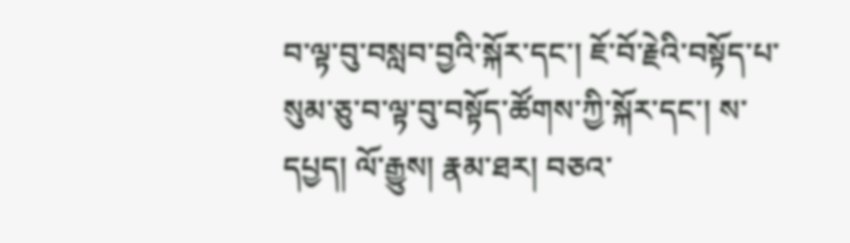བ་ལྟ་བུ་བསླབ་བྱའི་སྐོར་དང་། ཇོ་བོ་རྗེའི་བསྟོད་པ་སུམ་ཅུ་བ་ལྟ་བུ་བསྟོད་ཚོགས་ཀྱི་སྐོར་དང་། ས་དཔྱད། ལོ་རྒྱུས། རྣམ་ཐར། བཅའ་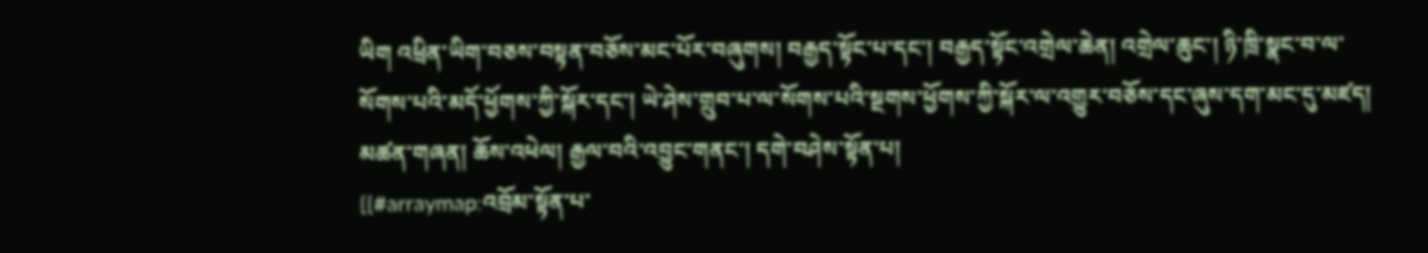ཡིག འཕྲིན་ཡིག་བཅས་བསྟན་བཅོས་མང་པོར་བཞུགས། བརྒྱད་སྟོང་པ་དང་། བརྒྱད་སྟོང་འགྲེལ་ཆེན། འགྲེལ་ཆུང་། ཉི་ཁྲི་སྣང་བ་ལ་སོགས་པའི་མདོ་ཕྱོགས་ཀྱི་སྐོར་དང་། ཡེ་ཤེས་གྲུབ་པ་ལ་སོགས་པའི་སྔགས་ཕྱོགས་ཀྱི་སྐོར་ལ་འགྱུར་བཅོས་དང་ཞུས་དག་མང་དུ་མཛད། མཚན་གཞན། ཆོས་འཕེལ། རྒྱལ་བའི་འབྱུང་གནང་། དགེ་བཤེས་སྟོན་པ།
{{#arraymap:འབྲོམ་སྟོན་པ་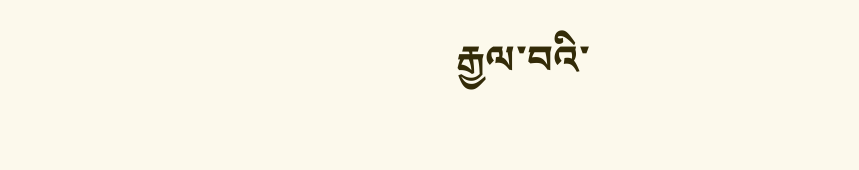རྒྱལ་བའི་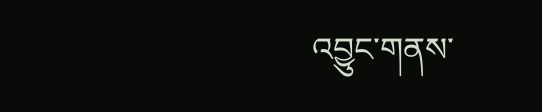འབྱུང་གནས་